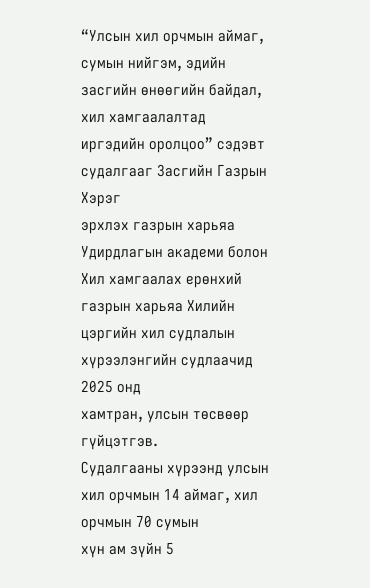“Улсын хил орчмын аймаг, сумын нийгэм, эдийн засгийн өнөөгийн байдал,
хил хамгаалалтад иргэдийн оролцоо” сэдэвт судалгааг Засгийн Газрын Хэрэг
эрхлэх газрын харьяа Удирдлагын академи болон Хил хамгаалах ерөнхий
газрын харьяа Хилийн цэргийн хил судлалын хүрээлэнгийн судлаачид 2025 онд
хамтран, улсын төсвөөр гүйцэтгэв.
Судалгааны хүрээнд улсын хил орчмын 14 аймаг, хил орчмын 70 сумын
хүн ам зүйн 5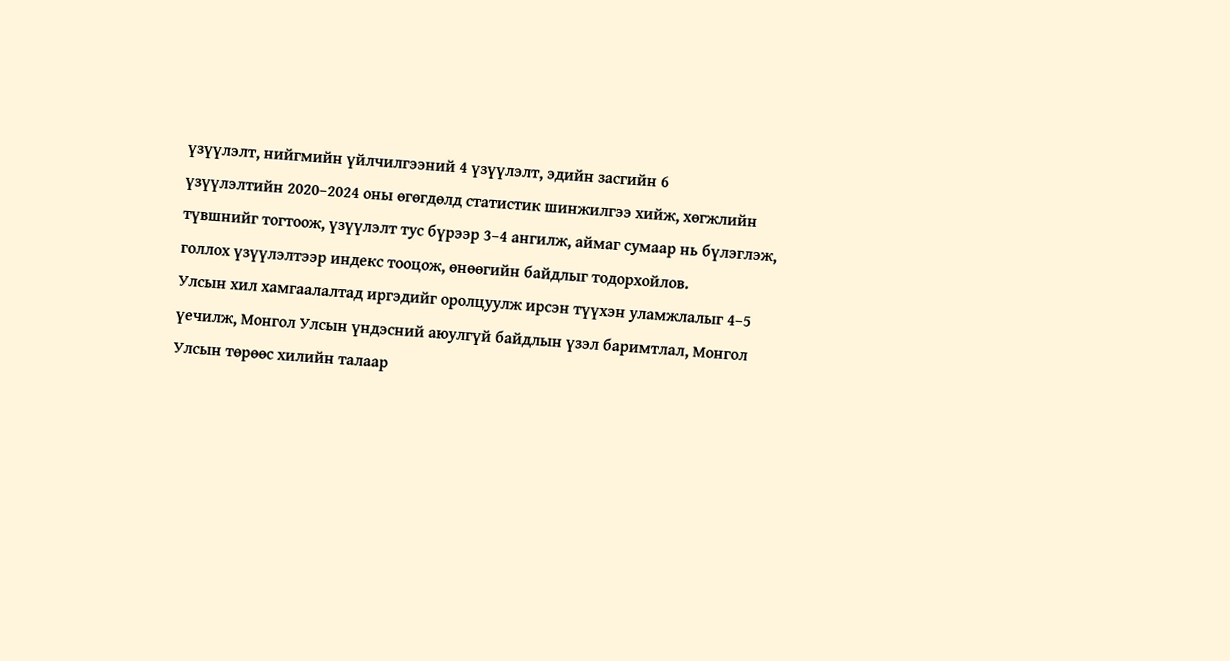үзүүлэлт, нийгмийн үйлчилгээний 4 үзүүлэлт, эдийн засгийн 6
үзүүлэлтийн 2020–2024 оны өгөгдөлд статистик шинжилгээ хийж, хөгжлийн
түвшнийг тогтоож, үзүүлэлт тус бүрээр 3–4 ангилж, аймаг сумаар нь бүлэглэж,
голлох үзүүлэлтээр индекс тооцож, өнөөгийн байдлыг тодорхойлов.
Улсын хил хамгаалалтад иргэдийг оролцуулж ирсэн түүхэн уламжлалыг 4–5
үечилж, Монгол Улсын үндэсний аюулгүй байдлын үзэл баримтлал, Монгол
Улсын төрөөс хилийн талаар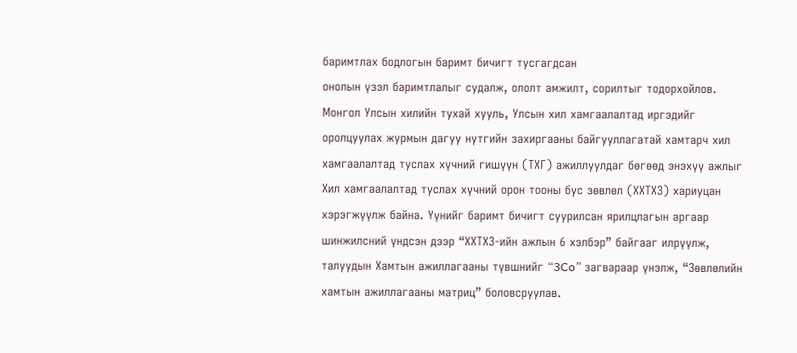баримтлах бодлогын баримт бичигт тусгагдсан
онолын үзэл баримтлалыг судалж, ололт амжилт, сорилтыг тодорхойлов.
Монгол Улсын хилийн тухай хууль, Улсын хил хамгаалалтад иргэдийг
оролцуулах журмын дагуу нутгийн захиргааны байгууллагатай хамтарч хил
хамгаалалтад туслах хүчний гишүүн (ТХГ) ажиллуулдаг бөгөөд энэхүү ажлыг
Хил хамгаалалтад туслах хүчний орон тооны бус зөвлөл (ХХТХЗ) хариуцан
хэрэгжүүлж байна. Үүнийг баримт бичигт суурилсан ярилцлагын аргаар
шинжилсний үндсэн дээр “ХХТХЗ-ийн ажлын 6 хэлбэр” байгааг илрүүлж,
талуудын Хамтын ажиллагааны түвшнийг “3Co” загвараар үнэлж, “Зөвлөлийн
хамтын ажиллагааны матриц” боловсруулав.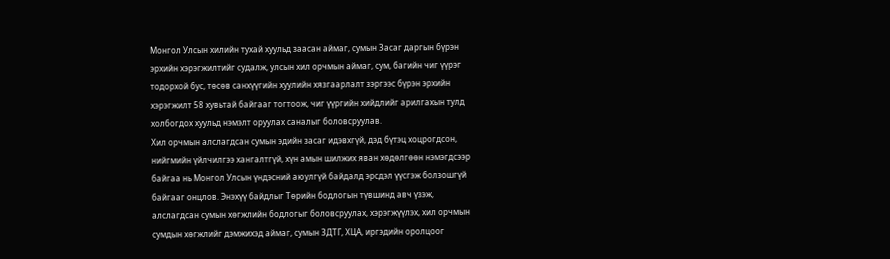Монгол Улсын хилийн тухай хуульд заасан аймаг, сумын Засаг даргын бүрэн
эрхийн хэрэгжилтийг судалж, улсын хил орчмын аймаг, сум, багийн чиг үүрэг
тодорхой бус, төсөв санхүүгийн хуулийн хязгаарлалт зэргээс бүрэн эрхийн
хэрэгжилт 58 хувьтай байгааг тогтоож, чиг үүргийн хийдлийг арилгахын тулд
холбогдох хуульд нэмэлт оруулах саналыг боловсруулав.
Хил орчмын алслагдсан сумын эдийн засаг идэвхгүй, дэд бүтэц хоцрогдсон,
нийгмийн үйлчилгээ хангалтгүй, хүн амын шилжих яван хөдөлгөөн нэмэгдсээр
байгаа нь Монгол Улсын үндэсний аюулгүй байдалд эрсдэл үүсгэж болзошгүй
байгааг онцлов. Энэхүү байдлыг Төрийн бодлогын түвшинд авч үзэж,
алслагдсан сумын хөгжлийн бодлогыг боловсруулах, хэрэгжүүлэх, хил орчмын
сумдын хөгжлийг дэмжихэд аймаг, сумын ЗДТГ, ХЦА, иргэдийн оролцоог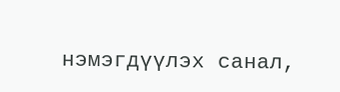нэмэгдүүлэх санал,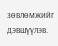зөвлөмжийг дэвшүүлэв.